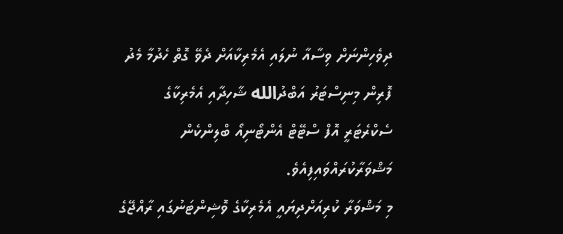ދިވެހިންނަށް ވިސާއާ ނުލައި އެމެރިކާއަށް ދެވޭ ގޮތް ހެދުމާ މެދު ފޮރިން މިނިސްޓަރު އަބްދުالله ޝާހިދާއި އެމެރިކާގެ ސެކްރެޓަރީ އޮފް ސްޓޭޓް އެންޓޯނިއޯ ބްލިންކެން މަޝްވަރާކުރައްވައިފިއެވެ.
މި މަޝްވަރާ ކުރިއަށްދިޔައީ އެމެރިކާގެ ވޮޝިންޓަނުގައި ރާއްޖޭގެ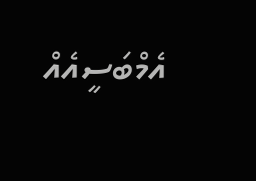އެމްބަސީއެއް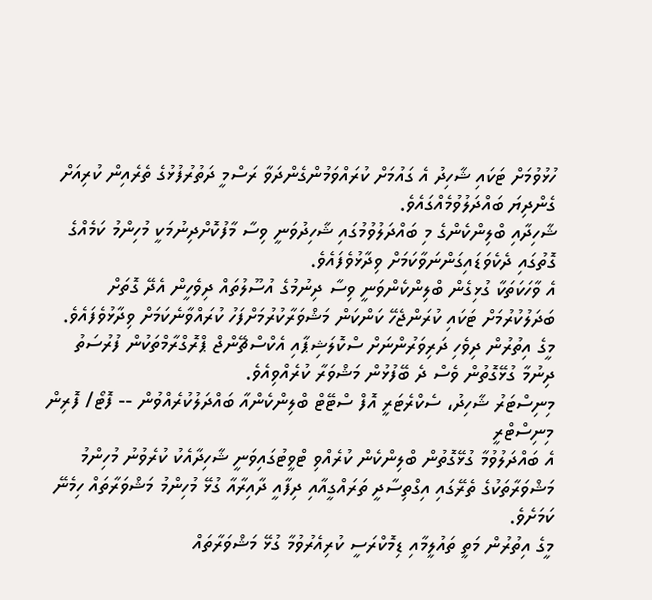ހުޅުވުމަށް ޓަކައި ޝާހިދު އެ ގައުމަށް ކުރައްވަމުންގެންދަވާ ރަސްމީ ދަތުރުފުޅުގެ ތެރެއިން ކުރިއަށް ގެންދިޔަ ބައްދަލުވުމެއްގައެވެ.
ޝާހިދާއި ބްލިންކެންގެ މި ބައްދަލުވުމުގައި ޝާހިދުވަނީ ވިސާ މާފުކޮށްދިނުމަކީ މުހިންމު ކަމެއްގެ ގޮތުގައި ދެކެވަޑައިގަންނަވާކަމަށް ވިދާޅުވެފައެވެ.
އެ ވާހަކަތަކާ ގުޅިގެން ބްލިންކެންވަނީ ވިސާ ދިނުމުގެ އުސޫލުތައް ދިވެހީން އެދޭ ގޮތަށް ބަދަލުކުރުމަށް ޓަކައި ކުރަންޖެހޭ ކަންކަން މަޝްވަރާކުރުމަށްފަހު ކުރައްވާނެކަމަށް ވިދާޅުވެފައެވެ.
މީގެ އިތުރުން ދިވެހި ދަރިވަރުންނަށް ސްކޮލަޝިޕާއި އެކްސްޗޭންޖް ޕްރޮގްރާމްތަކުން ފުރުސަތު ދިނުމާ ގުޅޭގޮތުން ވެސް ދެ ބޭފުޅުން މަޝްވަރާ ކުރެއްވިއެވެ.
މިނިސްޓަރު ޝާހިދު، ސެކްރެޓަރީ އޮފް ސްޓޭޓް ބްލިންކެންއާ ބައްދަލުކުރެއްވުން -- ފޮޓޯ/ ފޮރިން މިނިސްޓްރީ
އެ ބައްދަލުވުމާ ގުޅޭގޮތުން ބްލިންކެން ކުރެއްވި ޓްވީޓުގައިވަނީ ޝާހިދާއެކު ކުރެވުނު މުހިންމު މަޝްވަރާތަކުގެ ތެރޭގައި އިގްތިސާދީ ތަރައްގީއާއި ދިފާއީ ދާއިރާއާ ގުޅޭ މުހިންމު މަޝްވަރާތައް ހިމެނޭ ކަމަށެވެ.
މީގެ އިތުރުން މަތީ ތައުލީމާއި ޑިމޮކްރަސީ ކުރިއެރުވުމާ ގުޅޭ މަޝްވަރާތައް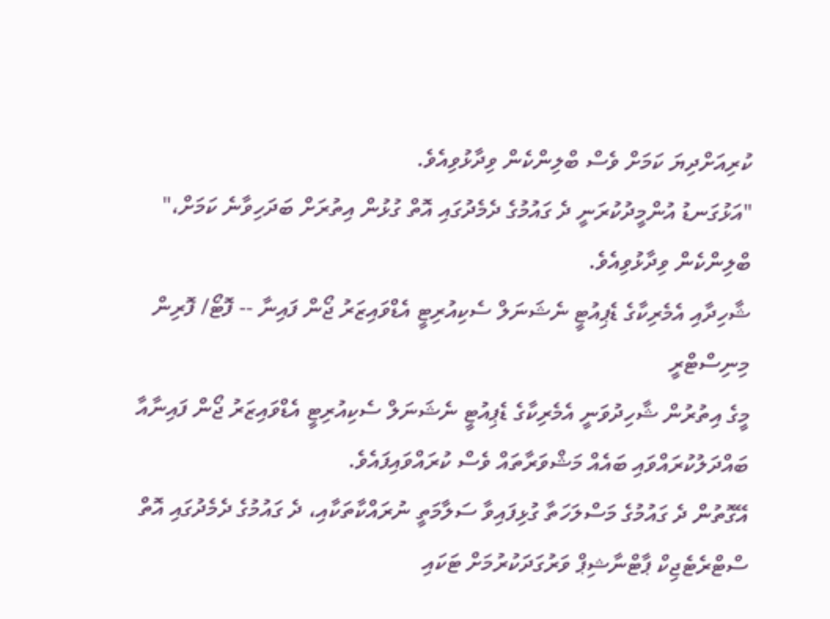ކުރިއަށްދިޔަ ކަމަށް ވެސް ބްލިންކެން ވިދާޅުވިއެވެ.
"އަޅުގަނޑު އުންމީދުކުރަނީ ދެ ގައުމުގެ ދެމެދުގައި އޮތް ގުޅުން އިތުރަށް ބަދަހިވާނެ ކަމަށް،" ބްލިންކެން ވިދާޅުވިއެވެ.
ޝާހިދާއި އެމެރިކާގެ ޑެޕިއުޓީ ނެޝަނަލް ސެކިއުރިޓީ އެޑްވައިޒަރު ޖޯން ފައިނާ -- ފޮޓޯ/ ފޮރިން މިނިސްޓްރީ
މީގެ އިތުރުން ޝާހިދުވަނީ އެމެރިކާގެ ޑެޕިއުޓީ ނެޝަނަލް ސެކިއުރިޓީ އެޑްވައިޒަރު ޖޯން ފައިނާއާ ބައްދަލުކުރައްވައި ބައެއް މަޝްވަރާތައް ވެސް ކުރައްވައިފައެވެ.
އޭގޮތުން ދެ ގައުމުގެ މަސްލަހަތާ ގުޅިފައިވާ ސަލާމަތީ ނުރައްކާތަކާއި، ދެ ގައުމުގެ ދެމެދުގައި އޮތް ސްޓްރެޓެޖިކް ޕާޓްނާޝިޕް ވަރުގަދަކުރުމަށް ޓަކައި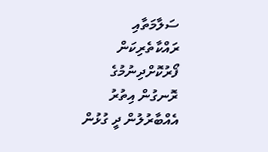ސަލާމަތާއި ރައްކާތެރިކަން ފޯރުކޮށްދިނުމުގެ ރޮނގުން އިތުރު އެއްބާރުލުން ދީ ގުޅުން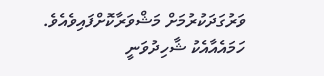ވަރުގަދަކުރުމަށް މަޝްވަރާކޮށްފައިވެއެވެ.
ހަމައެއާއެކު ޝާހިދުވަނީ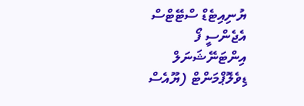ޔުނިއިޓެޑް ސްޓޭޓްސް އެޖެންސީ ފޯ އިންޓަނޭޝަނަލް ޑިވެލޮޕްމަންޓް (ޔޫއެސް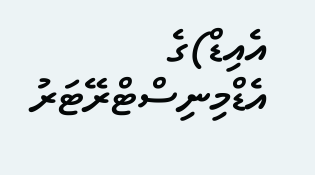އެއިޑް)ގެ އެޑްމިނިސްޓްރޭޓަރު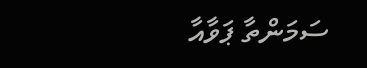ސަމަންތާ ޕަވާއާ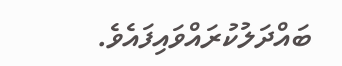ބައްދަލުކުރައްވައިފައެވެ.